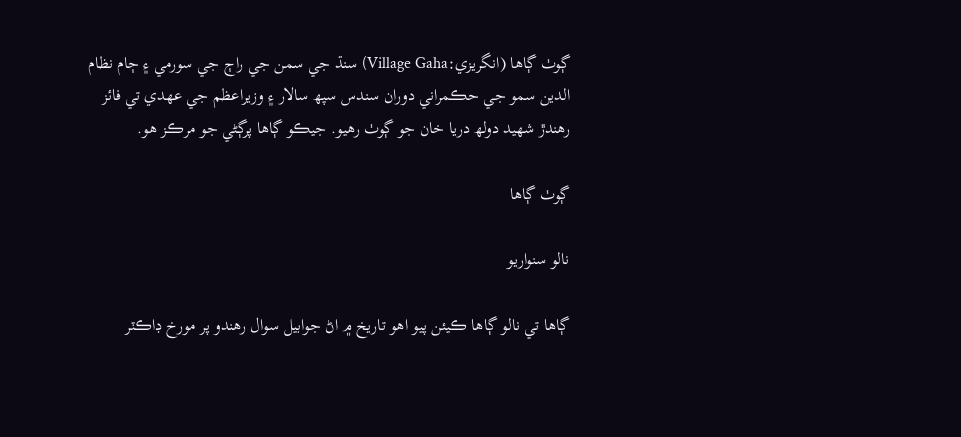ڳوٺ ڳاها (انگريزي:Village Gaha) سنڌ جي سمن جي راڄ جي سورمي ۽ ڄام نظام الدين سمو جي حڪمراني دوران سندس سپھ سالار ۽ وزيراعظم جي عهدي تي فائز رهندڙ شهيد دولھ دريا خان جو ڳوٺ رهيو. جيڪو ڳاها پرڳڻي جو مرڪز هو.

ڳوٺ ڳاها

نالو سنواريو

ڳاها تي نالو ڳاها ڪيئن پيو اهو تاريخ ۾ اڻ جوابيل سوال رهندو پر مورخ ڊاڪٽر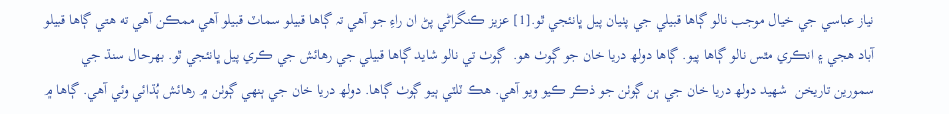نياز عباسي جي خيال موجب نالو ڳاها قبيلي جي پٺيان پيل ڀانئجي ٿو.[1] عزيز ڪنگراڻي پڻ ان راءِ جو آهي تہ ڳاها قبيلو سماٽ قبيلو آهي ممڪن آهي ته هتي ڳاها قبيلو آباد هجي ۽ انڪري مٿس نالو ڳاها پيو. ڳاها دولھ دريا خان جو ڳوٺ هو.  ڳوٺ تي نالو شايد ڳاها قبيلي جي رهائش جي ڪري پيل ڀانئجي ٿو. بهرحال سنڌ جي سمورين تاريخن  شهيد دولھ دريا خان جي ٻن ڳوٺن جو ذڪر ڪيو ويو آهي. هڪ ٽلٽي ٻيو ڳوٺ ڳاها. دولھ دريا خان جي ٻنهي ڳوٺن ۾ رهائش ٻُڌائي وئي آهي. ڳاها ۾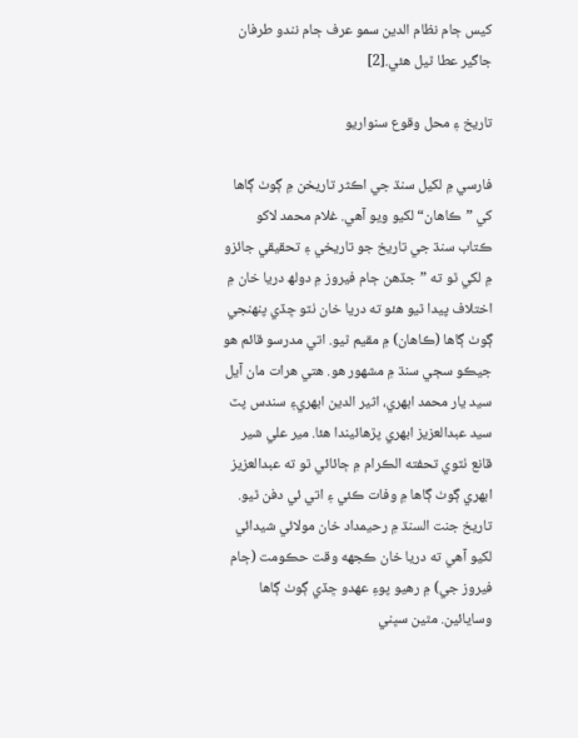کيس ڄام نظام الدين سمو عرف ڄام نندو طرفان جاگير عطا ٿيل هئي.[2]

تاريخ ۽ محل وقوع سنواريو

فارسي ۾ لکيل سنڌ جي اڪثر تاريخن ۾ ڳوٺ ڳاها کي ”ڪاهان“ لکيو ويو آهي. غلام محمد لاکو ڪتاب سنڌ جي تاريخ جو تاريخي ۽ تحقيقي جائزو ۾ لکي ٿو ته ”جڏهن ڄام فيروز ۾ دولھ دريا خان ۾ اختلاف پيدا ٿيو هئو ته دريا خان ٺٽو ڇڏي پنهنجي ڳوٺ ڳاها (ڪاهان) ۾ مقيم ٿيو. اتي مدرسو قائم هو جيڪو سڄي سنڌ ۾ مشهور هو. هتي هرات مان آيل سيد يار محمد ابهري، اثير الدين ابهري۽ سندس پٽ سيد عبدالعزيز ابهري پڙهائيندا هئا. مير علي شير قانع ٺٽوي تحفته الڪرام ۾ ڄائائي ٿو ته عبدالعزيز ابهري ڳوٺ ڳاها ۾ وفات ڪئي ۽ اتي ئي دفن ٿيو. تاريخ جنت السنڌ ۾ رحيمداد خان مولائي شيدائي لکيو آهي ته دريا خان ڪجهه وقت حڪومت (ڄام فيروز جي) ۾ رهيو پوءِ عهدو ڇڏي ڳوٺ ڳاها وسايائين. مٿين سڀني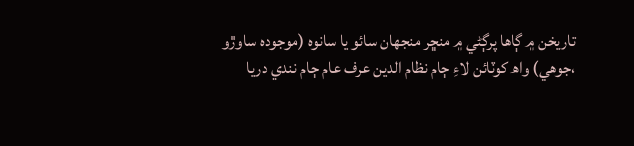تاريخن ۾ ڳاها پرڳڻي ۾ منڇر منجهان سائو يا سانوه (موجوده ساوڙو ،جوهي) واھ کوٽائن لاءِ ڄام نظام الدين عرف عام ڄام نندي دريا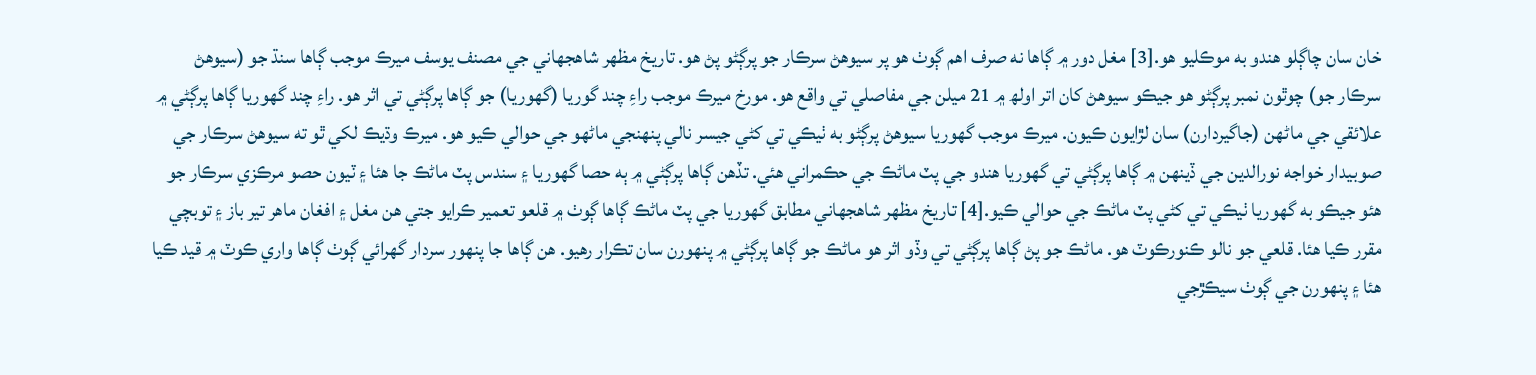خان سان چاڳلو هندو به موڪليو هو.[3] مغل دور ۾ ڳاها نه صرف اهم ڳوٺ هو پر سيوهڻ سرڪار جو پرڳڻو پڻ هو. تاريخ مظهر شاھجهاني جي مصنف يوسف ميرڪ موجب ڳاها سنڌ جو (سيوهڻ سرڪار جو) چوٿون نمبر پرڳڻو هو جيڪو سيوهڻ کان اتر اولھ ۾ 21 ميلن جي مفاصلي تي واقع هو. مورخ ميرڪ موجب راءِ چند گوريا (گھوريا) جو ڳاها پرڳڻي تي اثر هو. راءِ چند گھوريا ڳاها پرڳڻي ۾ علائقي جي ماڻهن (جاگيردارن) سان لڙايون ڪيون. ميرڪ موجب گھوريا سيوهڻ پرڳڻو به ٺيڪي تي کڻي جيسر نالي پنهنجي ماڻهو جي حوالي ڪيو هو. ميرڪ وڌيڪ لکي ٿو ته سيوهڻ سرڪار جي صوبيدار خواجه نورالدين جي ڏينهن ۾ ڳاها پرڳڻي تي گھوريا هندو جي پٽ ماڻڪ جي حڪمراني هئي. تڏهن ڳاها پرڳڻي ۾ ٻه حصا گھوريا ۽ سندس پٽ ماڻڪ جا هئا ۽ ٽيون حصو مرڪزي سرڪار جو هئو جيڪو به گھوريا ٺيڪي تي کڻي پٽ ماڻڪ جي حوالي ڪيو.[4] تاريخ مظهر شاھجهاني مطابق گھوريا جي پٽ ماڻڪ ڳاها ڳوٺ ۾ قلعو تعمير ڪرايو جتي هن مغل ۽ افغان ماهر تير باز ۽ توبچي مقرر ڪيا هئا. قلعي جو نالو ڪنورڪوٽ هو. ماڻڪ جو پڻ ڳاها پرڳڻي تي وڏو اثر هو ماڻڪ جو ڳاها پرڳڻي ۾ پنهورن سان تڪرار رهيو. هن ڳاها جا پنهور سردار گهرائي ڳوٺ ڳاها واري ڪوٽ ۾ قيد ڪيا هئا ۽ پنهورن جي ڳوٺ سيڪڙجي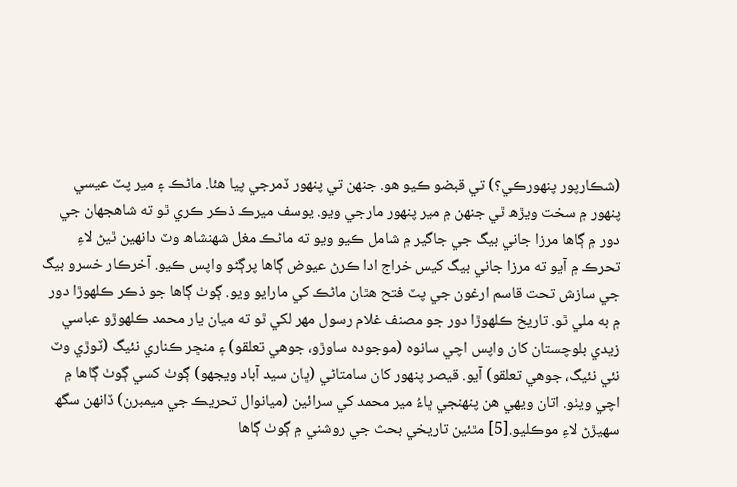(شڪارپور پنهورڪي؟) تي قبضو ڪيو هو. جنهن تي پنهور ڏمرجي پيا هئا. ماڻڪ ۽ مير پٽ عيسي پنهور ۾ سخت ويڙھ ٿي جنهن ۾ مير پنهور مارجي ويو. يوسف ميرڪ ذڪر ڪري ٿو ته شاھجھان جي دور ۾ ڳاها مرزا جاني بيگ جي جاگير ۾ شامل ڪيو ويو ته ماڻڪ مغل شهنشاھ وٽ دانهين ٿيڻ لاءِ تحرڪ ۾ آيو ته مرزا جاني بيگ کيس خراج ادا ڪرڻ عيوض ڳاها پرڳڻو واپس ڪيو. آخرڪار خسرو بيگ جي سازش تحت قاسم ارغون جي پٽ فتح هٿان ماڻڪ کي مارايو ويو. ڳوٺ ڳاها جو ذڪر ڪلهوڙا دور ۾ به ملي ٿو. تاريخ ڪلهوڙا دور جو مصنف غلام رسول مهر لکي ٿو ته ميان يار محمد ڪلهوڙو عباسي زيدي بلوچستان کان واپس اچي سانوه (موجوده ساوڙو، جوهي تعلقو) ۽ منڇر ڪناري نئيگ (ٽوڙي وٽ نئي نئيگ، جوهي تعلقو) آيو. قيصر پنهور کان سامتاڻي (ڀان سيد آباد ويجهو) ڳوٺ کسي ڳوٺ ڳاها ۾ اچي ويٺو. اتان ويهي هن پنهنجي ڀاءُ مير محمد کي سرائين (ميانوال تحريڪ جي ميمبرن) ڏانهن سگھ سهيڙڻ لاءِ موڪليو.[5] مٿئين تاريخي بحث جي روشني ۾ ڳوٺ ڳاها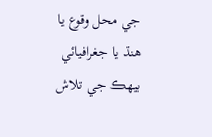جي محل وقوع يا هنڌ يا جغرافيائي بيهڪ جي تلاش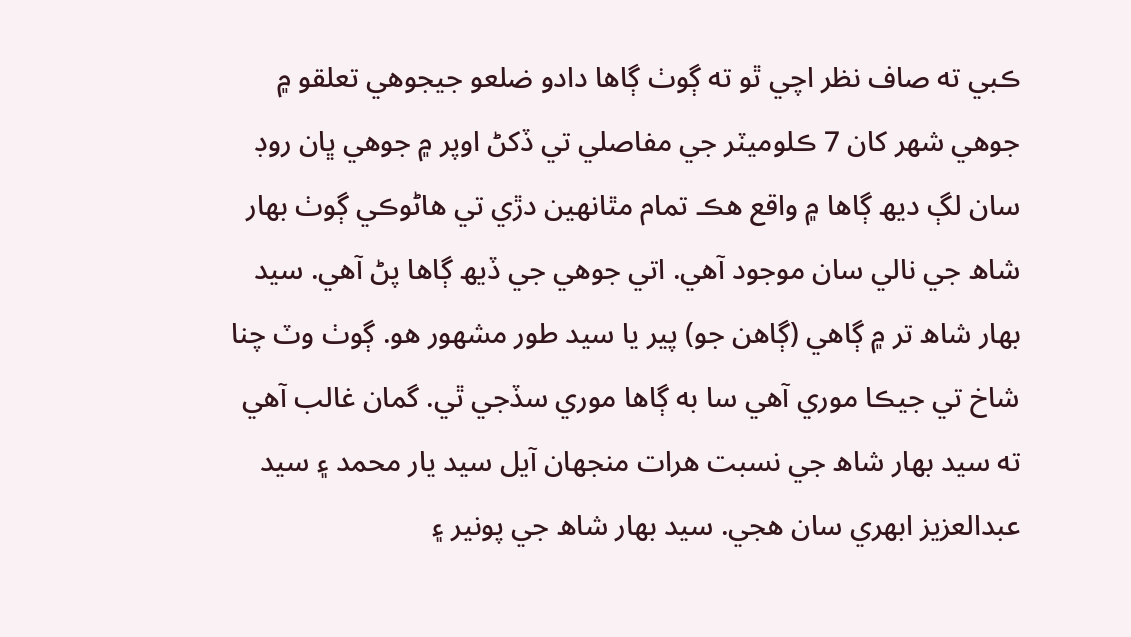ڪبي ته صاف نظر اچي ٿو ته ڳوٺ ڳاها دادو ضلعو جيجوهي تعلقو ۾ جوهي شهر کان 7 ڪلوميٽر جي مفاصلي تي ڏکڻ اوپر ۾ جوهي ڀان روڊ سان لڳ ديھ ڳاها ۾ واقع هڪ تمام مٿانهين دڙي تي هاڻوڪي ڳوٺ بهار شاھ جي نالي سان موجود آهي. اتي جوهي جي ڏيھ ڳاها پڻ آهي. سيد بهار شاھ تر ۾ ڳاهي (ڳاهن جو) پير يا سيد طور مشهور هو. ڳوٺ وٽ چنا شاخ تي جيڪا موري آهي سا به ڳاها موري سڏجي ٿي. گمان غالب آهي ته سيد بهار شاھ جي نسبت هرات منجهان آيل سيد يار محمد ۽ سيد عبدالعزيز ابهري سان هجي. سيد بهار شاھ جي پونير ۽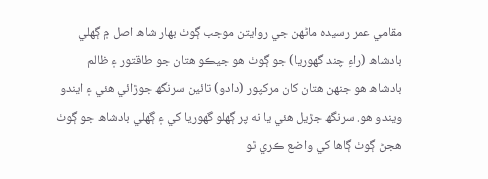مقامي عمر رسيده ماڻهن جي روايتن موجب ڳوٺ بهار شاھ اصل ۾ ڳھلي بادشاھ (راءِ چند گھوريا) جو ڳوٺ هو جيڪو هتان جو طاقتور ۽ ظالم بادشاھ هو جنهن هتان کان مرکپور (دادو) تائين سرنگھ جوڙائي هئي ۽ ايندو ويندو هو. سرنگھ جڙيل هئي يا نه پر ڳهلو گھوريا کي ۽ ڳھلي بادشاھ جو ڳوٺ هجڻ ڳوٺ ڳاها کي واضع ڪري ٿو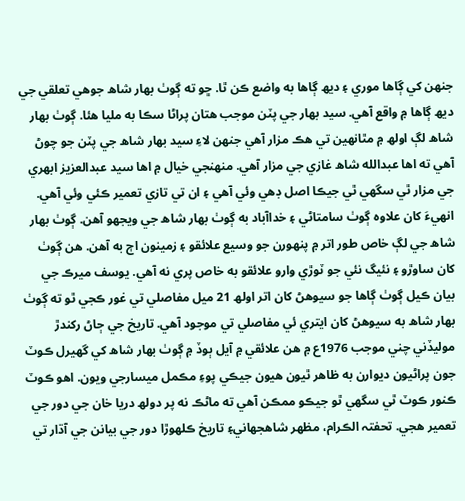جنهن کي ڳاها موري ۽ ديھ ڳاها به واضع ڪن ٿا. ڇو ته ڳوٺ بهار شاھ جوهي تعلقي جي ديھ ڳاها ۾ واقع آهي. سيد بهار جي پٽن موجب هتان پراڻا سڪا به مليا هئا. ڳوٺ بهار شاھ لڳ اولھ ۾ مٿانهين تي هڪ مزار آهي جنهن لاءِ سيد بهار شاھ جي پٽن جو چوڻ آهي ته اها عبدالله شاھ غازي جي مزار آهي. منهنجي خيال ۾ اها سيد عبدالعزيز ابهري جي مزار ٿي سگهي ٿي جيڪا اصل ڊهي وئي آهي ۽ ان تي تازي تعمير ڪئي وئي آهي. انهيءَ کان علاوه ڳوٺ سامتاڻي ۽ خداآباد به ڳوٺ بهار شاھ جي ويجهو آهن. ڳوٺ بهار شاھ جي لڳ خاص طور اتر ۾ پنهورن جو وسيع علائقو ۽ زمينون اڄ به آهن. هن ڳوٺ کان ساوڙو ۽ نئيگ نئي جو ٽوڙي وارو علائقو به خاص پري نه آهي. يوسف ميرڪ جي بيان ڪيل ڳوٺ ڳاها جو سيوهڻ کان اتر اولھ 21 ميل مفاصلي تي غور ڪجي ٿو ته ڳوٺ بهار شاھ به سيوهڻ کان ايتري ئي مفاصلي تي موجود آهي. تاريخ جي ڄاڻ رکندڙ موليڏني چني موجب 1976ع ۾ هن علائقي ۾ آيل ٻوڏ ۾ ڳوٺ بهار شاھ کي گهيرل ڪوٽ جون پراڻيون ديوارن به ظاهر ٿيون هيون جيڪي پوءِ مڪمل ميسارجي ويون. اهو ڪوٽ ڪنور ڪوٽ ٿي سگهي ٿو جيڪو ممڪن آهي ته ماڻڪ نه پر دولھ دريا خان جي دور جي تعمير هجي. تحفتہ الڪرام، مظهر شاھجهاني۽ تاريخ ڪلهوڙا دور جي بيانن جي آڌار تي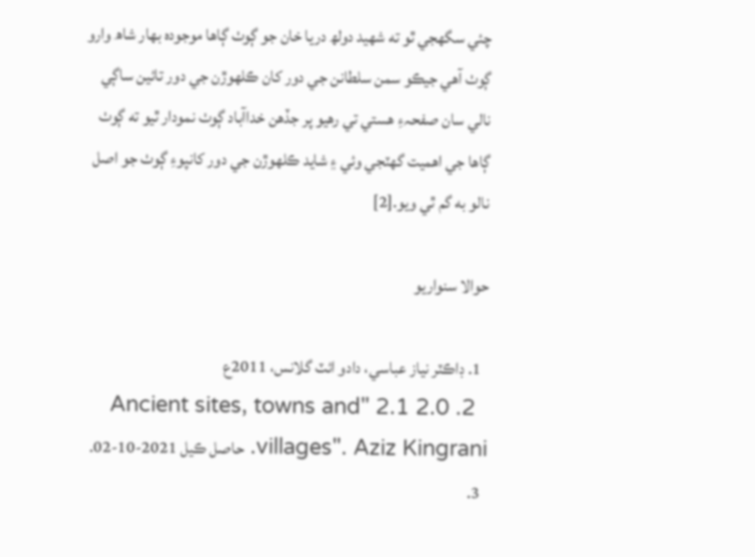چئي سگهجي ٿو ته شهيد دولھ دريا خان جو ڳوٺ ڳاها موجوده بهار شاھ وارو ڳوٺ آهي جيڪو سمن سلطانن جي دور کان ڪلهوڙن جي دور تائين ساڳي نالي سان صفحہءِ هستي تي رهيو پر جڏهن خداآباد ڳوٺ نمودار ٿيو ته ڳوٺ ڳاها جي اهميت گهٽجي وئي ۽ شايد ڪلهوڙن جي دور کانپوءِ ڳوٺ جو اصل نالو به گم ٿي ويو.[2]

حوالا سنواريو

  1. ڊاڪٽر نياز عباسي، دادو ائٽ گلانس، 2011ع
  2. 2.0 2.1 "Ancient sites, towns and villages". Aziz Kingrani. حاصل ڪيل 2021-10-02.
  3.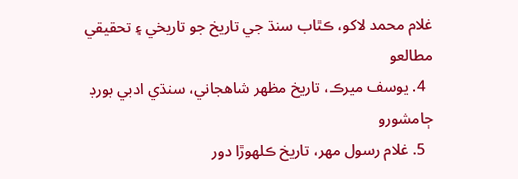غلام محمد لاکو، ڪٿاب سنڌ جي تاريخ جو تاريخي ۽ تحقيقي مطالعو
  4. يوسف ميرڪ، تاريخ مظهر شاهجاني، سنڌي ادبي بورڊ ڄامشورو
  5. غلام رسول مهر، تاريخ ڪلهوڙا دور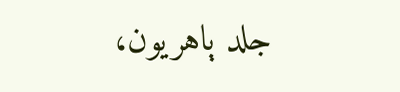جلد ٻاهريون،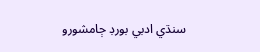سنڌي ادبي بورڊ ڄامشورو